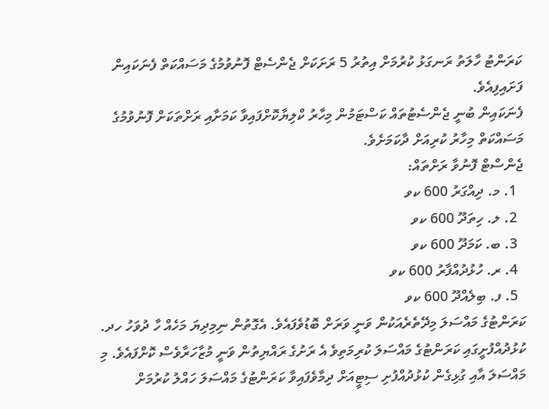ކަރަންޓު ހާލަތު ރަނގަޅު ކުރުމަށް އިތުރު 5 ރަށަކަށް ޖެންސެޓް ފޮނުވުމުގެ މަސައްކަތް ފެނަކައިން ފަށައިފިއެވެ.
ފެނަކައިން ބުނީ ޖެންސެޓުތައް ކަސްޓަމުން މިހާރު ކްލިޔާކޮށްފައިވާ ކަމަށާއި ރަށްތަކަށް ފޮނުވުމުގެ މަސައްކަތް މިހާރު ކުރިއަށް ދާކަމަށެވެ.
ޖެންސްޓް ފޮނުވާ ރަށްތައް:
  1. މ. ދިއްގަރު 600 ކވ
  2. ލ. ހިތަދޫ 600 ކވ
  3. ބ. ކަމަދޫ 600 ކވ
  4. ރ. ހުޅުދުއްފާރު 600 ކވ
  5. ފ. ބިލެއްދޫ 600 ކވ
ކަރަންޓުގެ މައްސަލަ މިދޭތެރެއަކުން ވަނީ ވަރަށް ބޮޑުވެފައެވެ. އެގޮތުން ނިމިދިޔަ މަހެއް ހާ ދުވަހު ހދ. ކުޅުދުއްފުށީގައި ކަރަންޓުގެ މައްސަލަ ކުރިމަތިވެ އެ ރަށުގެ ރައްޔިތުން ވަނީ މުޒާހަރާވެސް ކޮށްފައެވެ. މި މައްސަލަ އާއި ގުޅިގެން ކުޅުދުއްފުށި ސިޓީއަށް ދިމާވެފައިވާ ކަރަންޓުގެ މައްސަލަ ހައްލު ކުރުމަށް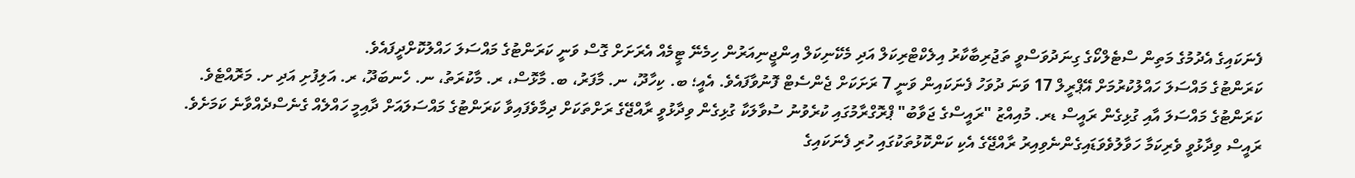ފެނަކައިގެ އެދުމުގެ މަތިން ސްޓެލްކޯގެ ގިނަދުވަސްވީ ތަޖުރިބާކާރު އިލެކްޓްރިކަލް އަދި މެކޭނިކަލް އިންޖީނިއަރުން ހިމެނޭ ޓީމެއް އެރަށަށް ގޮސް ވަނީ ކަރަންޓުގެ މައްސަލަ ހައްލުކޮށްދީފައެވެ.
ކަރަންޓުގެ މައްސަލަ ހައްލުކުރުމަށް އޭޕްރީލް 17 ވަނަ ދުވަހު ފެނަކައިން ވަނީ 7 ރަށަކަށް ޖެންސެޓް ފޮނުވާފައެވެ. އެއީ؛ ބ. ކިހާދޫ، ނ. މާފަރު، ބ. މާޅޮސް، ރ. މާކުރަތު، ނ. ހެނބަދޫ، ރ. އަލިފުށި އަދި ށ. މަރޮއްޓެވެ.
ކަރަންޓުގެ މައްސަލަ އާއި ގުޅިގެން ރައީސް ޑރ. މުއިއްޒު "ރައީސްގެ ޖަވާބު" ޕްރޮގްރާމުގައި ކުރެވުނު ސުވާލަކާ ގުޅިގެން ވިދާޅުވީ ރާއްޖޭގެ ރަށްތަކަށް ދިމާވެފައިވާ ކަރަންޓުގެ މައްސަލައަށް ދާއިމީ ހައްލެއް ގެނެސްދެއްވާނެ ކަމަށެވެ.
ރައީސް ވިދާޅުވީ ވެރިކަމާ ހަވާލުވެވަޑައިގެންނެވިއިރު ރާއްޖޭގެ އެކި ކަންކޮޅުތަކުގައި ހުރި ފެނަކައިގެ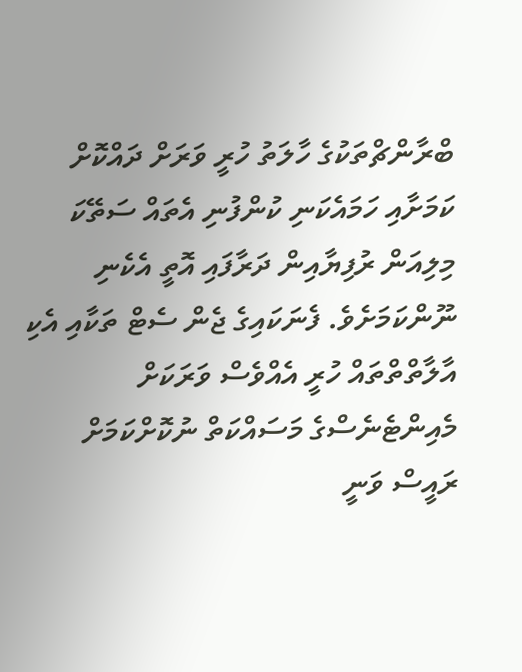ބްރާންޗްތަކުގެ ހާލަތު ހުރީ ވަރަށް ދައްކޮށް ކަމަށާއި ހަމައެކަނި ކުންފުނި އެތައް ސަތޭކަ މިލިއަން ރުފިޔާއިން ދަރާފައި އޮތީ އެކެނި ނޫންކަމަށެވެ. ފެނަކައިގެ ޖެން ސެޓް ތަކާއި އެކި އާލާތްތްތައް ހުރީ އެއްވެސް ވަރަކަށް މެއިންޓެނެސްގެ މަސައްކަތް ނުކޮށްކަމަށް ރައީސް ވަނީ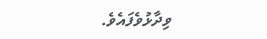ވިދާޅުވެފައެވެ.